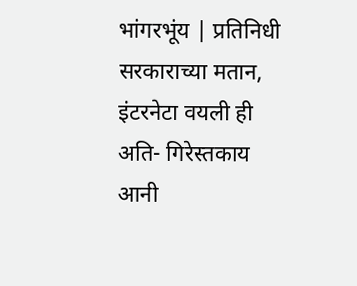भांगरभूंय | प्रतिनिधी
सरकाराच्या मतान, इंटरनेटा वयली ही अति- गिरेस्तकाय आनी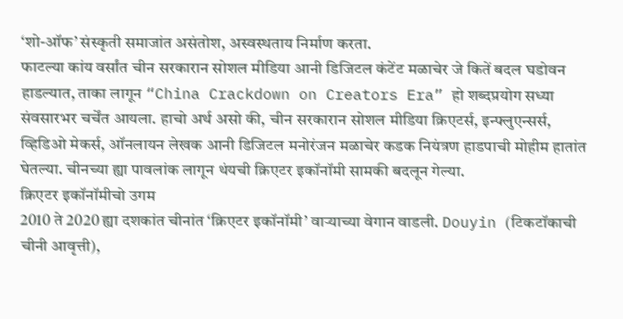‘शो-ऑफ’ संस्कृती समाजांत असंतोश, अस्वस्थताय निर्माण करता.
फाटल्या कांय वर्सांत चीन सरकारान सोशल मीडिया आनी डिजिटल कंटेंट मळाचेर जे कितें बदल घडोवन हाडल्यात, ताका लागून “China Crackdown on Creators Era” हो शब्दप्रयोग सध्या संवसारभर चर्चेंत आयला. हाचो अर्थ असो की, चीन सरकारान सोशल मीडिया क्रिएटर्स, इन्फ्लुएन्सर्स, व्हिडिओ मेकर्स, ऑनलायन लेखक आनी डिजिटल मनोरंजन मळाचेर कडक नियंत्रण हाडपाची मोहीम हातांत घेतल्या. चीनच्या ह्या पावलांक लागून थंयची क्रिएटर इकॉनॉमी सामकी बदलून गेल्या.
क्रिएटर इकॉनॉमीचो उगम
2010 ते 2020 ह्या दशकांत चीनांत ‘क्रिएटर इकॉनॉमी’ वाऱ्याच्या वेगान वाडली. Douyin (टिकटॉकाची चीनी आवृत्ती),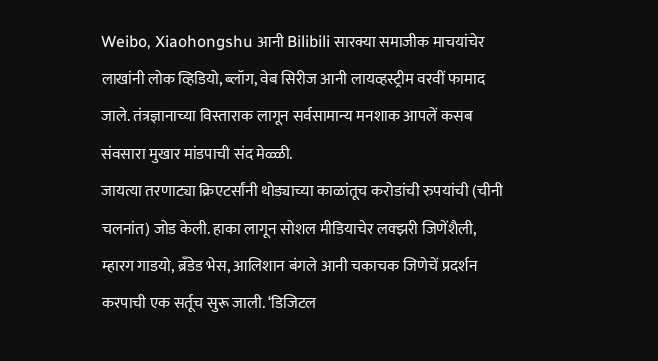Weibo, Xiaohongshu आनी Bilibili सारक्या समाजीक माचयांचेर लाखांनी लोक व्हिडियो, ब्लॉग, वेब सिरीज आनी लायव्हस्ट्रीम वरवीं फामाद जाले. तंत्रज्ञानाच्या विस्ताराक लागून सर्वसामान्य मनशाक आपलें कसब संवसारा मुखार मांडपाची संद मेळ्ळी.
जायत्या तरणाट्या क्रिएटर्सांनी थोड्याच्या काळांतूच करोडांची रुपयांची (चीनी चलनांत) जोड केली. हाका लागून सोशल मीडियाचेर लक्झरी जिणेंशैली, म्हारग गाडयो, ब्रँडेड भेस, आलिशान बंगले आनी चकाचक जिणेचें प्रदर्शन करपाची एक सर्तूच सुरू जाली. ‘डिजिटल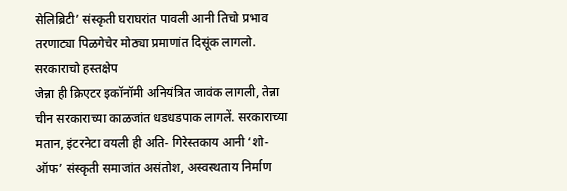सेलिब्रिटी’ संस्कृती घराघरांत पावली आनी तिचो प्रभाव तरणाट्या पिळगेचेर मोठ्या प्रमाणांत दिसूंक लागलो.
सरकाराचो हस्तक्षेप
जेन्ना ही क्रिएटर इकॉनॉमी अनियंत्रित जावंक लागली, तेन्ना चीन सरकाराच्या काळजांत धडधडपाक लागलें. सरकाराच्या मतान, इंटरनेटा वयली ही अति- गिरेस्तकाय आनी ‘शो-ऑफ’ संस्कृती समाजांत असंतोश, अस्वस्थताय निर्माण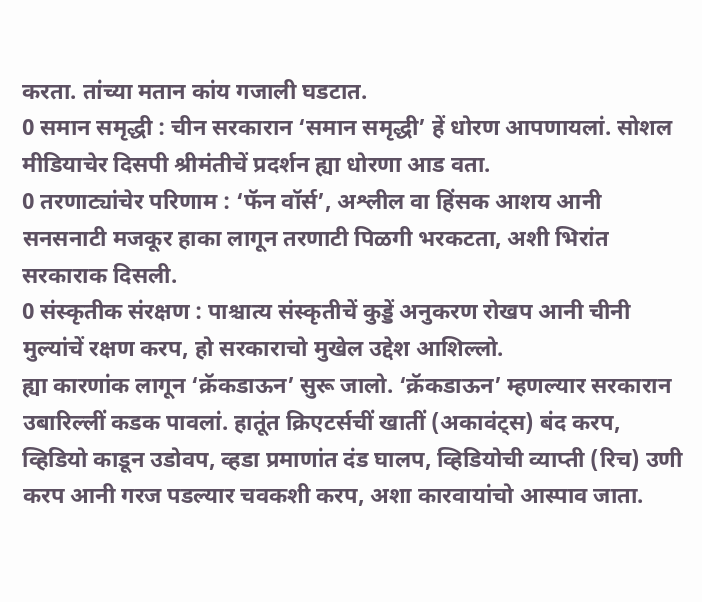करता. तांच्या मतान कांय गजाली घडटात.
0 समान समृद्धी : चीन सरकारान ‘समान समृद्धी’ हें धोरण आपणायलां. सोशल मीडियाचेर दिसपी श्रीमंतीचें प्रदर्शन ह्या धोरणा आड वता.
0 तरणाट्यांचेर परिणाम : ‘फॅन वॉर्स’, अश्लील वा हिंसक आशय आनी सनसनाटी मजकूर हाका लागून तरणाटी पिळगी भरकटता, अशी भिरांत सरकाराक दिसली.
0 संस्कृतीक संरक्षण : पाश्चात्य संस्कृतीचें कुड्डें अनुकरण रोखप आनी चीनी मुल्यांचें रक्षण करप, हो सरकाराचो मुखेल उद्देश आशिल्लो.
ह्या कारणांक लागून ‘क्रॅकडाऊन’ सुरू जालो. ‘क्रॅकडाऊन’ म्हणल्यार सरकारान उबारिल्लीं कडक पावलां. हातूंत क्रिएटर्सचीं खातीं (अकावंट्स) बंद करप, व्हिडियो काडून उडोवप, व्हडा प्रमाणांत दंड घालप, व्हिडियोची व्याप्ती (रिच) उणी करप आनी गरज पडल्यार चवकशी करप, अशा कारवायांचो आस्पाव जाता.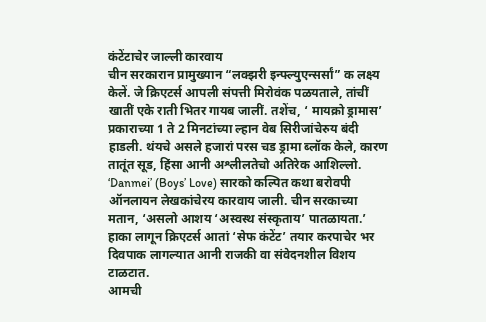कंटेंटाचेर जाल्ली कारवाय
चीन सरकारान प्रामुख्यान “लक्झरी इन्फ्ल्युएन्सर्सां” क लक्ष्य केलें. जे क्रिएटर्स आपली संपत्ती मिरोवंक पळयताले, तांचीं खातीं एके राती भितर गायब जालीं. तशेंच, ‘ मायक्रो ड्रामास’ प्रकाराच्या 1 ते 2 मिनटांच्या ल्हान वेब सिरीजांचेरुय बंदी हाडली. थंयचे असले हजारां परस चड ड्रामा ब्लॉक केले, कारण तातूंत सूड, हिंसा आनी अश्लीलतेचो अतिरेक आशिल्लो.
‘Danmei’ (Boys’ Love) सारको कल्पित कथा बरोवपी ऑनलायन लेखकांचेरय कारवाय जाली. चीन सरकाच्या मतान, ‘असलो आशय ‘अस्वस्थ संस्कृताय’ पातळायता.’ हाका लागून क्रिएटर्स आतां ‘सेफ कंटेंट’ तयार करपाचेर भर दिवपाक लागल्यात आनी राजकी वा संवेदनशील विशय टाळटात.
आमची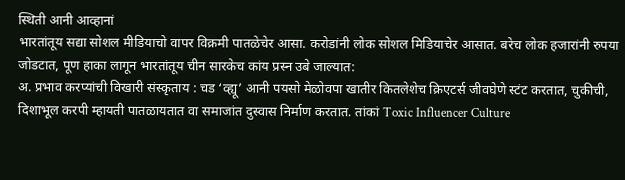स्थिती आनी आव्हानां
भारतांतूय सद्या सोशल मीडियाचो वापर विक्रमी पातळेचेर आसा. करोडांनी लोक सोशल मिडियाचेर आसात. बरेच लोक हजारांनी रुपया जोडटात, पूण हाका लागून भारतांतूय चीन सारकेच कांय प्रस्न उबे जाल्यात:
अ. प्रभाव करप्यांची विखारी संस्कृताय : चड ‘व्ह्यू’ आनी पयसो मेळोवपा खातीर कितलेशेच क्रिएटर्स जीवघेणे स्टंट करतात, चुकीची, दिशाभूल करपी म्हायती पातळायतात वा समाजांत दुस्वास निर्माण करतात. तांकां Toxic Influencer Culture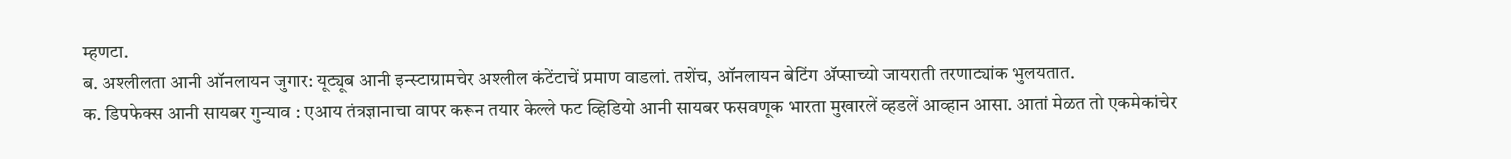म्हणटा.
ब. अश्लीलता आनी ऑनलायन जुगार: यूट्यूब आनी इन्स्टाग्रामचेर अश्लील कंटेंटाचें प्रमाण वाडलां. तशेंच, ऑनलायन बेटिंग ॲप्साच्यो जायराती तरणाट्यांक भुलयतात.
क. डिपफेक्स आनी सायबर गुन्याव : एआय तंत्रज्ञानाचा वापर करून तयार केल्ले फट व्हिडियो आनी सायबर फसवणूक भारता मुखारलें व्हडलें आव्हान आसा. आतां मेळत तो एकमेकांचेर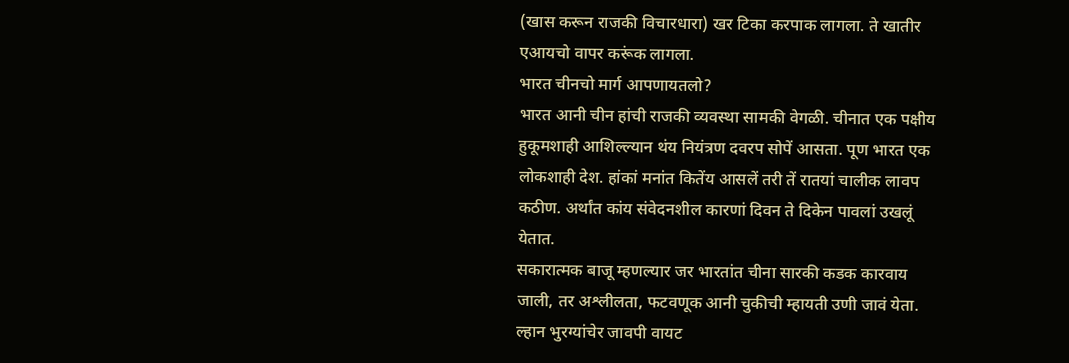(खास करून राजकी विचारधारा) खर टिका करपाक लागला. ते खातीर एआयचो वापर करूंक लागला.
भारत चीनचो मार्ग आपणायतलो?
भारत आनी चीन हांची राजकी व्यवस्था सामकी वेगळी. चीनात एक पक्षीय हुकूमशाही आशिल्ल्यान थंय नियंत्रण दवरप सोपें आसता. पूण भारत एक लोकशाही देश. हांकां मनांत कितेंय आसलें तरी तें रातयां चालीक लावप कठीण. अर्थांत कांय संवेदनशील कारणां दिवन ते दिकेन पावलां उखलूं येतात.
सकारात्मक बाजू म्हणल्यार जर भारतांत चीना सारकी कडक कारवाय जाली, तर अश्लीलता, फटवणूक आनी चुकीची म्हायती उणी जावं येता. ल्हान भुरग्यांचेर जावपी वायट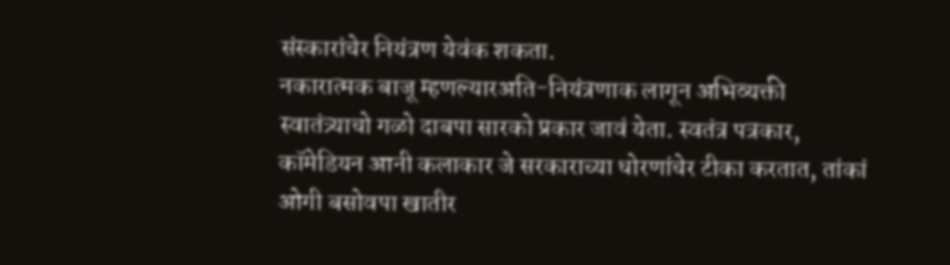संस्कारांचेर नियंत्रण येवंक शकता.
नकारात्मक बाजू म्हणल्यारअति-नियंत्रणाक लागून अभिव्यक्ती स्वातंत्र्याचो गळो दाबपा सारको प्रकार जावं येता. स्वतंत्र पत्रकार, कॉमेडियन आनी कलाकार जे सरकाराच्या धोरणांचेर टीका करतात, तांकां ओगी बसोवपा खातीर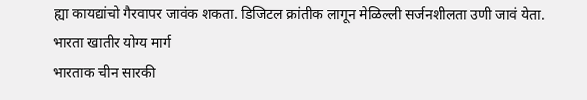ह्या कायद्यांचो गैरवापर जावंक शकता. डिजिटल क्रांतीक लागून मेळिल्ली सर्जनशीलता उणी जावं येता.
भारता खातीर योग्य मार्ग
भारताक चीन सारकी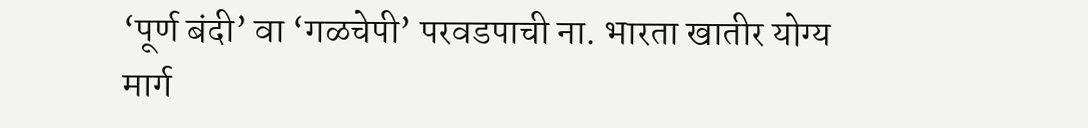‘पूर्ण बंदी’ वा ‘गळचेपी’ परवडपाची ना. भारता खातीर योग्य मार्ग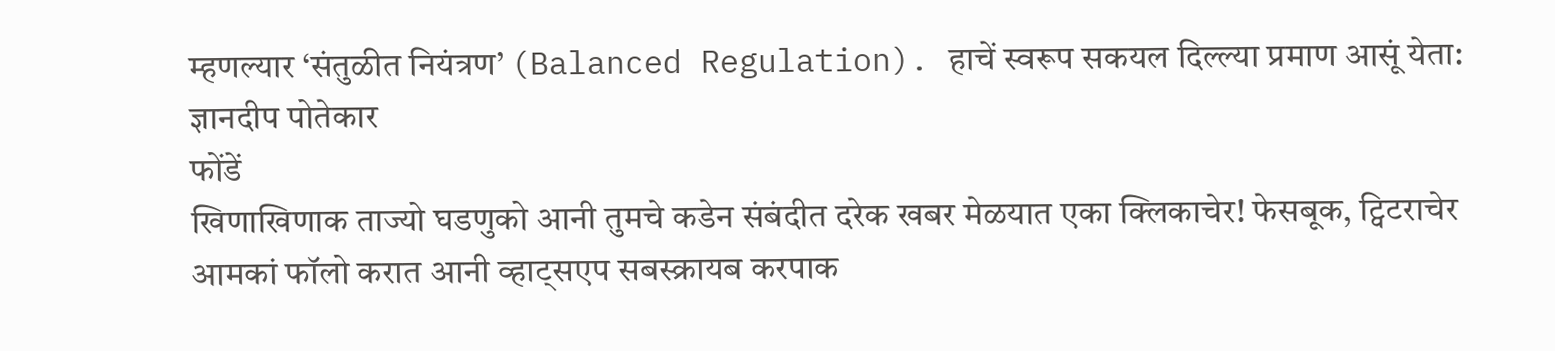म्हणल्यार ‘संतुळीत नियंत्रण’ (Balanced Regulation). हाचें स्वरूप सकयल दिल्ल्या प्रमाण आसूं येता:
ज्ञानदीप पोतेकार
फोंडें
खिणाखिणाक ताज्यो घडणुको आनी तुमचे कडेन संबंदीत दरेक खबर मेळयात एका क्लिकाचेर! फेसबूक, ट्विटराचेर आमकां फॉलो करात आनी व्हाट्सएप सबस्क्रायब करपाक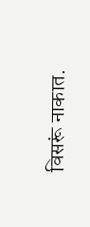विसरूं नाकात.